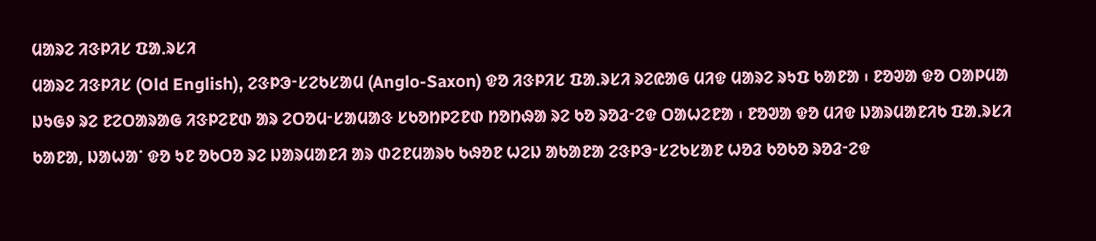ᱢᱟᱨᱮ ᱤᱝᱞᱤᱥ ᱯᱟᱹᱨᱥᱤ
ᱢᱟᱨᱮ ᱤᱝᱞᱤᱥ (Old English), ᱮᱝᱞᱳᱼᱥᱮᱠᱥᱟᱢ (Anglo-Saxon) ᱫᱚ ᱤᱝᱞᱤᱥ ᱯᱟᱹᱨᱥᱤ ᱨᱮᱭᱟᱜ ᱢᱤᱫ ᱢᱟᱨᱮ ᱨᱩᱯ ᱠᱟᱱᱟ ᱾ ᱱᱚᱣᱟ ᱫᱚ ᱛᱟᱞᱢᱟ ᱡᱩᱜᱽ ᱨᱮ ᱱᱮᱛᱟᱨᱟᱜ ᱤᱝᱞᱮᱱᱰ ᱟᱨ ᱮᱛᱚᱢᱼᱥᱟᱢᱟᱝ ᱥᱠᱚᱴᱞᱮᱱᱰ ᱴᱚᱴᱷᱟ ᱨᱮ ᱠᱚ ᱨᱚᱲᱼᱮᱫ ᱛᱟᱦᱮᱱᱟ ᱾ ᱱᱚᱣᱟ ᱫᱚ ᱢᱤᱫ ᱡᱟᱨᱢᱟᱱᱤᱠ ᱯᱟᱹᱨᱥᱤ ᱠᱟᱱᱟ, ᱡᱟᱦᱟᱸ ᱫᱚ ᱩᱱ ᱚᱠᱛᱚ ᱨᱮ ᱡᱟᱨᱢᱟᱱᱤ ᱟᱨ ᱰᱮᱱᱢᱟᱨᱠ ᱠᱷᱚᱱ ᱦᱮᱡ ᱟᱠᱟᱱᱟ ᱮᱝᱞᱳᱼᱥᱮᱠᱥᱟᱱ ᱦᱚᱲ ᱠᱚᱠᱚ ᱨᱚᱲᱼᱮᱫ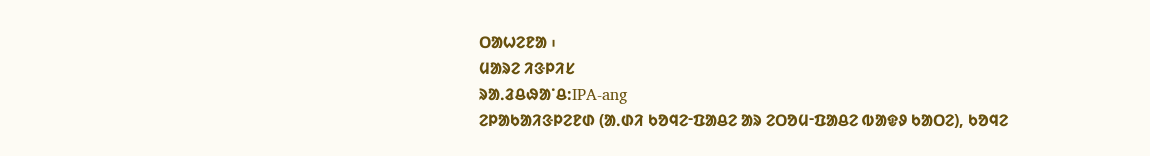ᱛᱟᱦᱮᱱᱟ ᱾
ᱢᱟᱨᱮ ᱤᱝᱞᱤᱥ
ᱨᱟᱹᱲᱪᱷᱟᱸᱪ:IPA-ang
ᱮᱞᱟᱠᱟᱤᱝᱞᱮᱱᱰ (ᱟᱹᱰᱤ ᱠᱚᱧᱮᱼᱯᱟᱪᱮ ᱟᱨ ᱮᱛᱚᱢᱼᱯᱟᱪᱮ ᱵᱟᱫᱽ ᱠᱟᱛᱮ), ᱠᱚᱧᱮ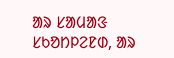ᱟᱨ ᱥᱟᱢᱟᱝ ᱥᱠᱚᱴᱞᱮᱱᱰ, ᱟᱨ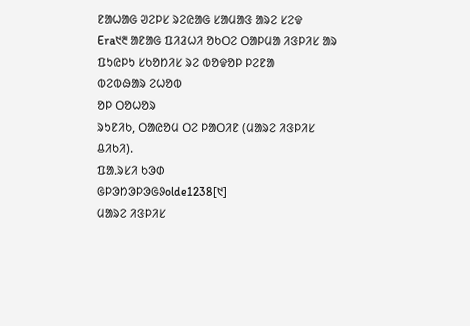ᱱᱟᱦᱟᱜ ᱣᱮᱞᱥ ᱨᱮᱭᱟᱜ ᱥᱟᱢᱟᱝ ᱟᱨᱮ ᱥᱮᱫ
Era᱑᱓ ᱟᱱᱟᱜ ᱯᱤᱲᱦᱤ ᱚᱠᱛᱮ ᱛᱟᱞᱢᱟ ᱤᱝᱞᱤᱥ ᱟᱨ ᱯᱩᱭᱞᱩ ᱥᱠᱚᱴᱤᱥ ᱨᱮ ᱵᱚᱫᱚᱞ ᱞᱮᱱᱟ
ᱵᱮᱵᱷᱟᱨ ᱮᱦᱚᱵ
ᱚᱞ ᱛᱚᱦᱚᱨ
ᱨᱩᱱᱤᱠ, ᱛᱟᱭᱚᱢ ᱛᱮ ᱞᱟᱛᱤᱱ (ᱢᱟᱨᱮ ᱤᱝᱞᱤᱥ ᱪᱤᱠᱤ).
ᱯᱟᱹᱨᱥᱤ ᱠᱳᱰ
ᱜᱞᱳᱴᱳᱞᱳᱜᱽolde1238[᱑]
ᱢᱟᱨᱮ ᱤᱝᱞᱤᱥ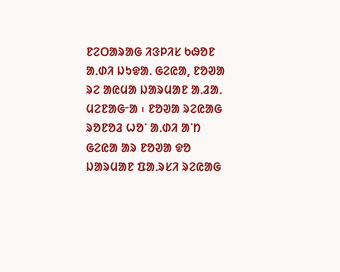ᱱᱮᱛᱟᱨᱟᱜ ᱤᱝᱞᱤᱥ ᱠᱷᱚᱱ ᱟᱹᱰᱤ ᱡᱩᱫᱟᱹ ᱜᱮᱭᱟ, ᱱᱚᱣᱟ ᱨᱮ ᱟᱭᱢᱟ ᱡᱟᱨᱢᱟᱱ ᱟᱹᱲᱟᱹ ᱢᱮᱱᱟᱜᱼᱟ ᱾ ᱱᱚᱣᱟ ᱨᱮᱭᱟᱜ ᱨᱚᱱᱚᱲ ᱦᱚᱸ ᱟᱹᱰᱤ ᱟᱸᱴ ᱜᱮᱭᱟ ᱟᱨ ᱱᱚᱣᱟ ᱫᱚ ᱡᱟᱨᱢᱟᱱ ᱯᱟᱹᱨᱥᱤ ᱨᱮᱭᱟᱜ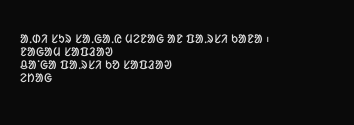ᱟᱹᱰᱤ ᱥᱩᱨ ᱥᱟᱹᱜᱟᱹᱭ ᱢᱮᱱᱟᱜ ᱟᱱ ᱯᱟᱹᱨᱥᱤ ᱠᱟᱱᱟ ᱾
ᱱᱟᱜᱟᱢ ᱥᱟᱯᱲᱟᱣ
ᱪᱟᱸᱜᱟ ᱯᱟᱹᱨᱥᱤ ᱠᱚ ᱥᱟᱯᱲᱟᱣ
ᱮᱴᱟᱜ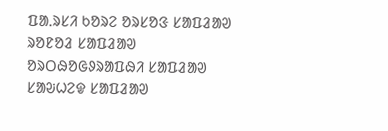ᱯᱟᱹᱨᱥᱤ ᱠᱚᱨᱮ ᱚᱨᱥᱚᱝ ᱥᱟᱯᱲᱟᱣ
ᱨᱚᱱᱚᱲ ᱥᱟᱯᱲᱟᱣ
ᱚᱨᱛᱷᱚᱜᱽᱨᱟᱯᱷᱤ ᱥᱟᱯᱲᱟᱣ
ᱥᱟᱶᱦᱮᱫ ᱥᱟᱯᱲᱟᱣ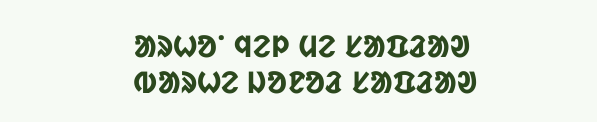ᱟᱨᱦᱚᱸ ᱧᱮᱞ ᱢᱮ ᱥᱟᱯᱲᱟᱣ
ᱵᱟᱨᱦᱮ ᱡᱚᱱᱚᱲ ᱥᱟᱯᱲᱟᱣ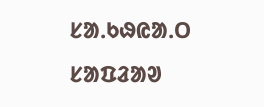ᱥᱟᱹᱠᱷᱭᱟᱹᱛ ᱥᱟᱯᱲᱟᱣ